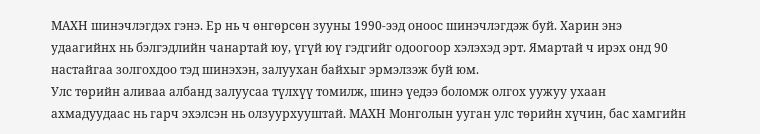МАХН шинэчлэгдэх гэнэ. Ер нь ч өнгөрсөн зууны 1990-ээд оноос шинэчлэгдэж буй. Харин энэ удаагийнх нь бэлгэдлийн чанартай юу, үгүй юү гэдгийг одоогоор хэлэхэд эрт. Ямартай ч ирэх онд 90 настайгаа золгохдоо тэд шинэхэн, залуухан байхыг эрмэлзэж буй юм.
Улс төрийн аливаа албанд залуусаа түлхүү томилж, шинэ үедээ боломж олгох уужуу ухаан ахмадуудаас нь гарч эхэлсэн нь олзуурхууштай. МАХН Монголын ууган улс төрийн хүчин, бас хамгийн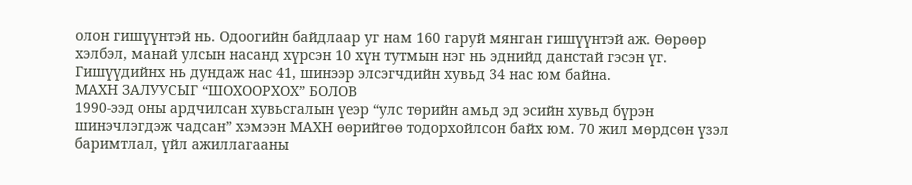олон гишүүнтэй нь. Одоогийн байдлаар уг нам 160 гаруй мянган гишүүнтэй аж. Өөрөөр хэлбэл, манай улсын насанд хүрсэн 10 хүн тутмын нэг нь эднийд данстай гэсэн үг. Гишүүдийнх нь дундаж нас 41, шинээр элсэгчдийн хувьд 34 нас юм байна.
МАХН ЗАЛУУСЫГ “ШОХООРХОХ” БОЛОВ
1990-ээд оны ардчилсан хувьсгалын үеэр “улс төрийн амьд эд эсийн хувьд бүрэн шинэчлэгдэж чадсан” хэмээн МАХН өөрийгөө тодорхойлсон байх юм. 70 жил мөрдсөн үзэл баримтлал, үйл ажиллагааны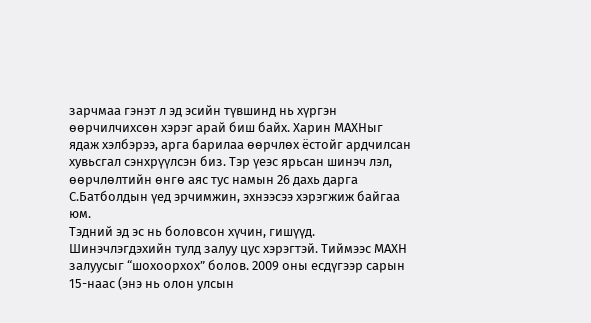зарчмаа гэнэт л эд эсийн түвшинд нь хүргэн өөрчилчихсөн хэрэг арай биш байх. Харин МАХНыг ядаж хэлбэрээ, арга барилаа өөрчлөх ёстойг ардчилсан хувьсгал сэнхрүүлсэн биз. Тэр үеэс ярьсан шинэч лэл, өөрчлөлтийн өнгө аяс тус намын 26 дахь дарга С.Батболдын үед эрчимжин, эхнээсээ хэрэгжиж байгаа юм.
Тэдний эд эс нь боловсон хүчин, гишүүд. Шинэчлэгдэхийн тулд залуу цус хэрэгтэй. Тиймээс МАХН залуусыг “шохоорхох” болов. 2009 оны есдүгээр сарын 15-наас (энэ нь олон улсын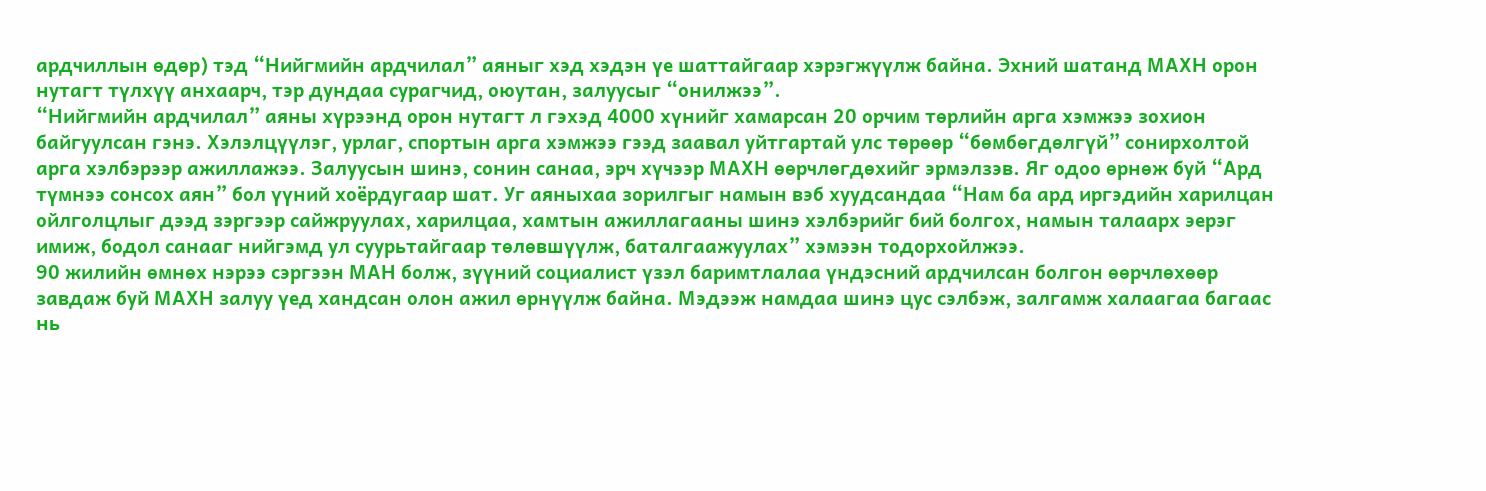ардчиллын өдөр) тэд “Нийгмийн ардчилал” аяныг хэд хэдэн үе шаттайгаар хэрэгжүүлж байна. Эхний шатанд МАХН орон нутагт түлхүү анхаарч, тэр дундаа сурагчид, оюутан, залуусыг “онилжээ”.
“Нийгмийн ардчилал” аяны хүрээнд орон нутагт л гэхэд 4000 хүнийг хамарсан 20 орчим төрлийн арга хэмжээ зохион байгуулсан гэнэ. Хэлэлцүүлэг, урлаг, спортын арга хэмжээ гээд заавал уйтгартай улс төрөөр “бөмбөгдөлгүй” сонирхолтой арга хэлбэрээр ажиллажээ. Залуусын шинэ, сонин санаа, эрч хүчээр МАХН өөрчлөгдөхийг эрмэлзэв. Яг одоо өрнөж буй “Ард түмнээ сонсох аян” бол үүний хоёрдугаар шат. Уг аяныхаа зорилгыг намын вэб хуудсандаа “Нам ба ард иргэдийн харилцан ойлголцлыг дээд зэргээр сайжруулах, харилцаа, хамтын ажиллагааны шинэ хэлбэрийг бий болгох, намын талаарх эерэг имиж, бодол санааг нийгэмд ул суурьтайгаар төлөвшүүлж, баталгаажуулах” хэмээн тодорхойлжээ.
90 жилийн өмнөх нэрээ сэргээн МАН болж, зүүний социалист үзэл баримтлалаа үндэсний ардчилсан болгон өөрчлөхөөр завдаж буй МАХН залуу үед хандсан олон ажил өрнүүлж байна. Мэдээж намдаа шинэ цус сэлбэж, залгамж халаагаа багаас нь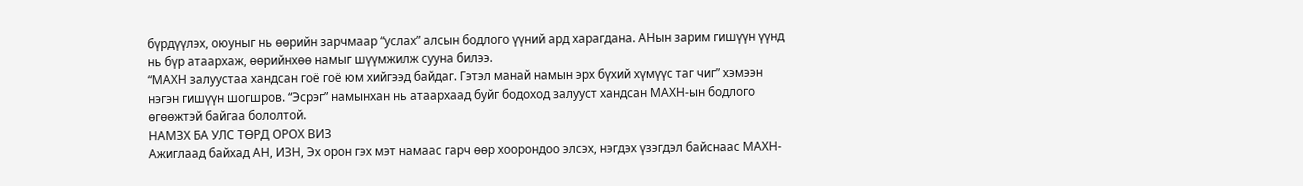бүрдүүлэх, оюуныг нь өөрийн зарчмаар “услах” алсын бодлого үүний ард харагдана. АНын зарим гишүүн үүнд нь бүр атаархаж, өөрийнхөө намыг шүүмжилж сууна билээ.
“МАХН залуустаа хандсан гоё гоё юм хийгээд байдаг. Гэтэл манай намын эрх бүхий хүмүүс таг чиг” хэмээн нэгэн гишүүн шогшров. “Эсрэг” намынхан нь атаархаад буйг бодоход залууст хандсан МАХН-ын бодлого өгөөжтэй байгаа бололтой.
НАМЗХ БА УЛС ТӨРД ОРОХ ВИЗ
Ажиглаад байхад АН, ИЗН, Эх орон гэх мэт намаас гарч өөр хоорондоо элсэх, нэгдэх үзэгдэл байснаас МАХН-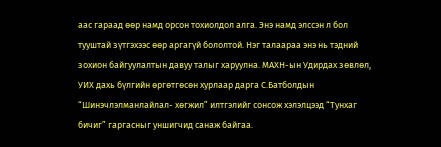аас гараад өөр намд орсон тохиолдол алга. Энэ намд элссэн л бол тууштай зүтгэхээс өөр аргагүй бололтой. Нэг талаараа энэ нь тэдний зохион байгуулалтын давуу талыг харуулна. МАХН-ын Удирдах зөвлөл, УИХ дахь бүлгийн өргөтгөсөн хурлаар дарга С.Батболдын “Шинэчлэлманлайлал- хөгжил” илтгэлийг сонсож хэлэлцээд “Тунхаг бичиг” гаргасныг уншигчид санаж байгаа.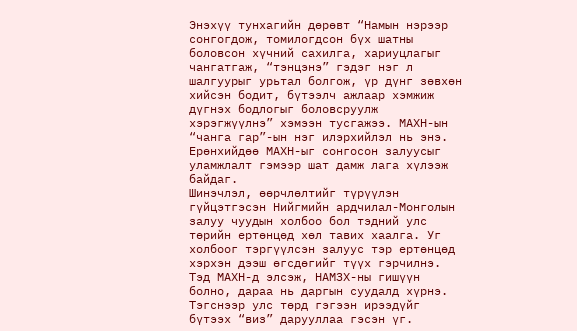Энэхүү тунхагийн дөрөвт “Намын нэрээр сонгогдож, томилогдсон бүх шатны боловсон хүчний сахилга, хариуцлагыг чангатгаж, “тэнцэнэ” гэдэг нэг л шалгуурыг урьтал болгож, үр дүнг зөвхөн хийсэн бодит, бүтээлч ажлаар хэмжиж дүгнэх бодлогыг боловсруулж хэрэгжүүлнэ” хэмээн тусгажээ. МАХН-ын “чанга гар”-ын нэг илэрхийлэл нь энэ. Ерөнхийдөө МАХН-ыг сонгосон залуусыг уламжлалт гэмээр шат дамж лага хүлээж байдаг.
Шинэчлэл, өөрчлөлтийг түрүүлэн гүйцэтгэсэн Нийгмийн ардчилал-Монголын залуу чуудын холбоо бол тэдний улс төрийн ертөнцөд хөл тавих хаалга. Уг холбоог тэргүүлсэн залуус тэр ертөнцөд хэрхэн дээш өгсдөгийг түүх гэрчилнэ. Тэд МАХН-д элсэж, НАМЗХ-ны гишүүн болно, дараа нь даргын суудалд хүрнэ. Тэгснээр улс төрд гэгээн ирээдүйг бүтээх “виз” дарууллаа гэсэн үг.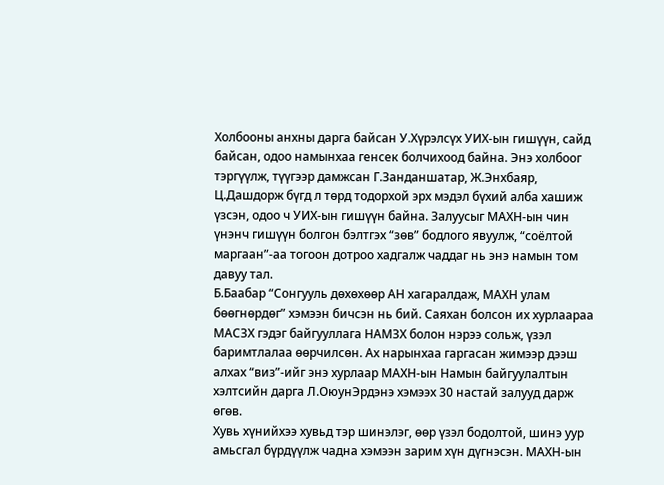Холбооны анхны дарга байсан У.Хүрэлсүх УИХ-ын гишүүн, сайд байсан, одоо намынхаа генсек болчихоод байна. Энэ холбоог тэргүүлж, түүгээр дамжсан Г.Занданшатар, Ж.Энхбаяр, Ц.Дашдорж бүгд л төрд тодорхой эрх мэдэл бүхий алба хашиж үзсэн, одоо ч УИХ-ын гишүүн байна. Залуусыг МАХН-ын чин үнэнч гишүүн болгон бэлтгэх “зөв” бодлого явуулж, “соёлтой маргаан”-аа тогоон дотроо хадгалж чаддаг нь энэ намын том давуу тал.
Б.Баабар “Сонгууль дөхөхөөр АН хагаралдаж, МАХН улам бөөгнөрдөг” хэмээн бичсэн нь бий. Саяхан болсон их хурлаараа МАСЗХ гэдэг байгууллага НАМЗХ болон нэрээ сольж, үзэл баримтлалаа өөрчилсөн. Ах нарынхаа гаргасан жимээр дээш алхах “виз”-ийг энэ хурлаар МАХН-ын Намын байгуулалтын хэлтсийн дарга Л.ОюунЭрдэнэ хэмээх 30 настай залууд дарж өгөв.
Хувь хүнийхээ хувьд тэр шинэлэг, өөр үзэл бодолтой, шинэ уур амьсгал бүрдүүлж чадна хэмээн зарим хүн дүгнэсэн. МАХН-ын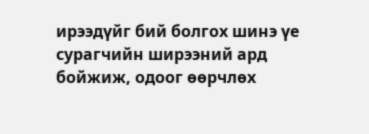ирээдүйг бий болгох шинэ үе сурагчийн ширээний ард бойжиж, одоог өөрчлөх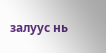залуус нь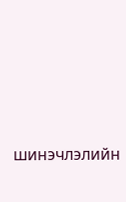шинэчлэлийн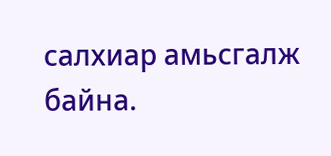салхиар амьсгалж байна.